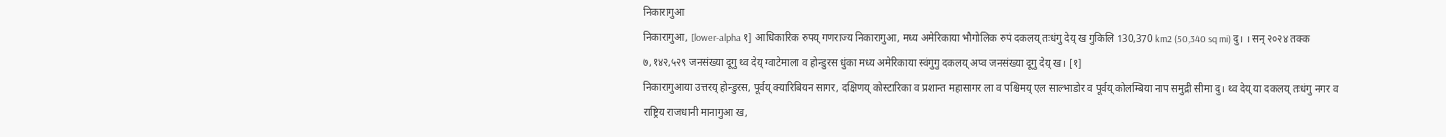निकारागुआ
निकारागुआ, [lower-alpha १] आधिकारिक रुपय् गणराज्य निकारागुआ, मध्य अमेरिकाया भौगोलिक रुपं दकलय् तःधंगु देय् ख गुकिलि 130,370 km2 (50,340 sq mi) दु। । सन् २०२४ तक्क ७,१४२,५२९ जनसंख्या दूगु थ्व देय् ग्वाटेमाला व होन्डुरस धुंका मध्य अमेरिकाया स्वंगुगु दकलय् अप्व जनसंख्या दूगु देय् ख। [१]
निकारागुआया उत्तरय् होन्डुरस, पूर्वय् क्यारिबियन सागर, दक्षिणय् कोस्टारिका व प्रशान्त महासागर ला व पश्चिमय् एल साल्भाडोर व पूर्वय् कोलम्बिया नाप समुद्री सीमा दु। थ्व देय् या दकलय् तःधंगु नगर व राष्ट्रिय राजधानी मानागुआ ख,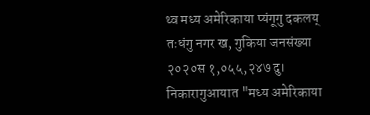थ्व मध्य अमेरिकाया प्यंगूगु दकलय् तःधंगु नगर ख, गुकिया जनसंख्या २०२०स १,०५५,२४७ दु। निकारागुआयात "मध्य अमेरिकाया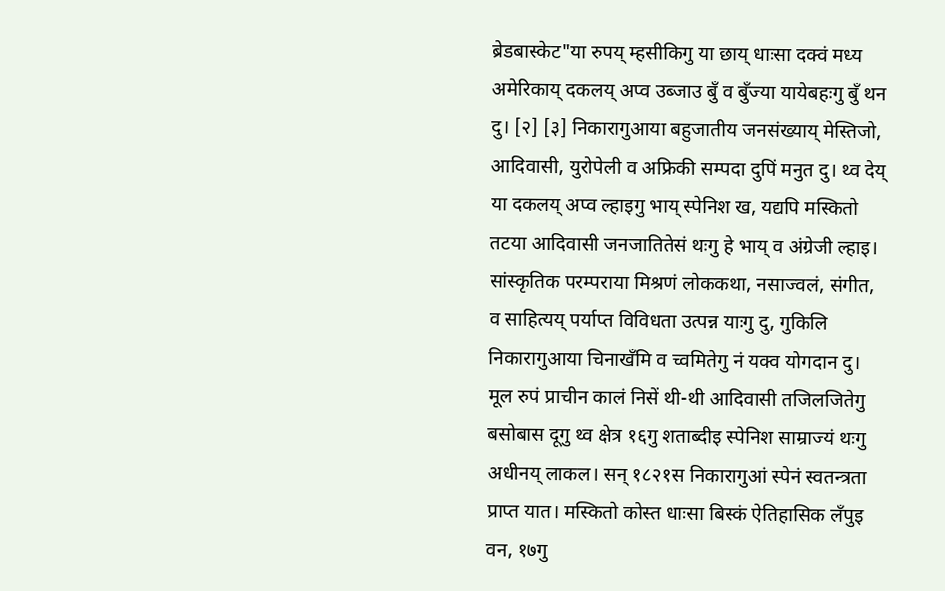ब्रेडबास्केट"या रुपय् म्हसीकिगु या छाय् धाःसा दक्वं मध्य अमेरिकाय् दकलय् अप्व उब्जाउ बुँ व बुँज्या यायेबहःगु बुँ थन दु। [२] [३] निकारागुआया बहुजातीय जनसंख्याय् मेस्तिजो, आदिवासी, युरोपेली व अफ्रिकी सम्पदा दुपिं मनुत दु। थ्व देय् या दकलय् अप्व ल्हाइगु भाय् स्पेनिश ख, यद्यपि मस्कितो तटया आदिवासी जनजातितेसं थःगु हे भाय् व अंग्रेजी ल्हाइ। सांस्कृतिक परम्पराया मिश्रणं लोककथा, नसाज्वलं, संगीत, व साहित्यय् पर्याप्त विविधता उत्पन्न याःगु दु, गुकिलि निकारागुआया चिनाखँमि व च्वमितेगु नं यक्व योगदान दु।
मूल रुपं प्राचीन कालं निसें थी-थी आदिवासी तजिलजितेगु बसोबास दूगु थ्व क्षेत्र १६गु शताब्दीइ स्पेनिश साम्राज्यं थःगु अधीनय् लाकल। सन् १८२१स निकारागुआं स्पेनं स्वतन्त्रता प्राप्त यात। मस्कितो कोस्त धाःसा बिस्कं ऐतिहासिक लँपुइ वन, १७गु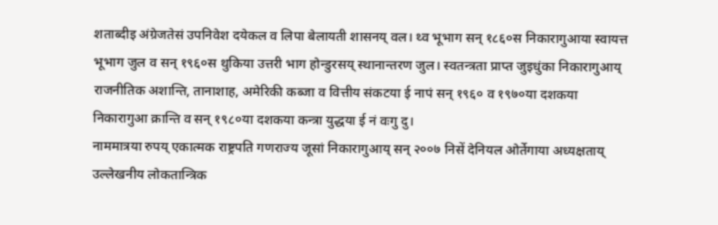शताब्दीइ अंग्रेजतेसं उपनिवेश दयेकल व लिपा बेलायती शासनय् वल। थ्व भूभाग सन् १८६०स निकारागुआया स्वायत्त भूभाग जुल व सन् १९६०स थुकिया उत्तरी भाग होन्डुरसय् स्थानान्तरण जुल। स्वतन्त्रता प्राप्त जुइधुंका निकारागुआय् राजनीतिक अशान्ति, तानाशाह, अमेरिकी कब्जा व वित्तीय संकटया ई नापं सन् १९६० व १९७०या दशकया निकारागुआ क्रान्ति व सन् १९८०या दशकया कन्त्रा युद्धया ई नं वःगु दु।
नाममात्रया रुपय् एकात्मक राष्ट्रपति गणराज्य जूसां निकारागुआय् सन् २००७ निसें देनियल ओर्तेगाया अध्यक्षताय् उल्लेखनीय लोकतान्त्रिक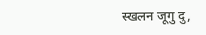स्खलन जूगु दु,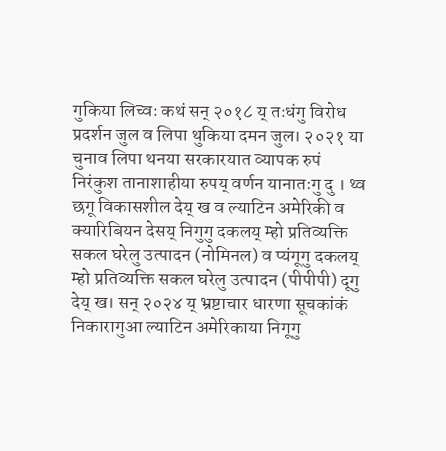गुकिया लिच्वः कथं सन् २०१८ य् तःधंगु विरोध प्रदर्शन जुल व लिपा थुकिया दमन जुल। २०२१ या चुनाव लिपा थनया सरकारयात व्यापक रुपं निरंकुश तानाशाहीया रुपय् वर्णन यानातःगु दु । थ्व छगू विकासशील देय् ख व ल्याटिन अमेरिकी व क्यारिबियन देसय् निगुगु दकलय् म्हो प्रतिव्यक्ति सकल घरेलु उत्पादन (नोमिनल) व प्यंगूगु दकलय् म्हो प्रतिव्यक्ति सकल घरेलु उत्पादन (पीपीपी) दूगु देय् ख। सन् २०२४ य् भ्रष्टाचार धारणा सूचकांकं निकारागुआ ल्याटिन अमेरिकाया निगूगु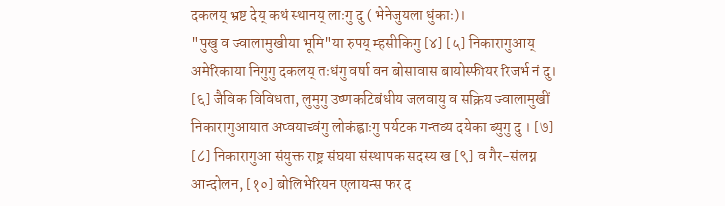दकलय् भ्रष्ट देय् कथं स्थानय् लाःगु दु ( भेनेजुयला धुंकाः)।
"पुखु व ज्वालामुखीया भूमि"या रुपय् म्हसीकिगु [४] [५] निकारागुआय् अमेरिकाया निगुगु दकलय् तःधंगु वर्षा वन बोसावास बायोस्फीयर रिजर्भ नं दु। [६] जैविक विविधता, लुमुगु उष्णकटिबंधीय जलवायु व सक्रिय ज्वालामुखीं निकारागुआयात अप्वयाच्वंगु लोकंह्वाःगु पर्यटक गन्तव्य दयेका ब्युगु दु । [७] [८] निकारागुआ संयुक्त राष्ट्र संघया संस्थापक सदस्य ख [९] व गैर-संलग्न आन्दोलन, [१०] बोलिभेरियन एलायन्स फर द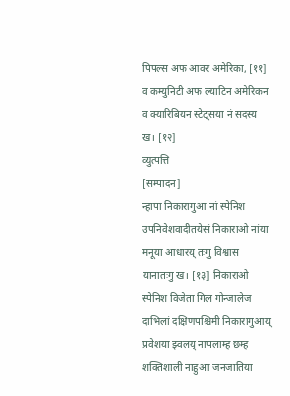पिपल्स अफ आवर अमेरिका, [११] व कम्युनिटी अफ ल्याटिन अमेरिकन व क्यारिबियन स्टेट्सया नं सदस्य ख। [१२]
व्युत्पत्ति
[सम्पादन]
न्हापा निकारागुआ नां स्पेनिश उपनिवेशवादीतयेसं निकाराओ नांया मनूया आधारय् तःगु विश्वास यानातःगु ख। [१३] निकाराओ स्पेनिश विजेता गिल गोन्जालेज दाभिलां दक्षिणपश्चिमी निकारागुआय् प्रवेशया झ्वलय् नापलाम्ह छम्ह शक्तिशाली नाहुआ जनजातिया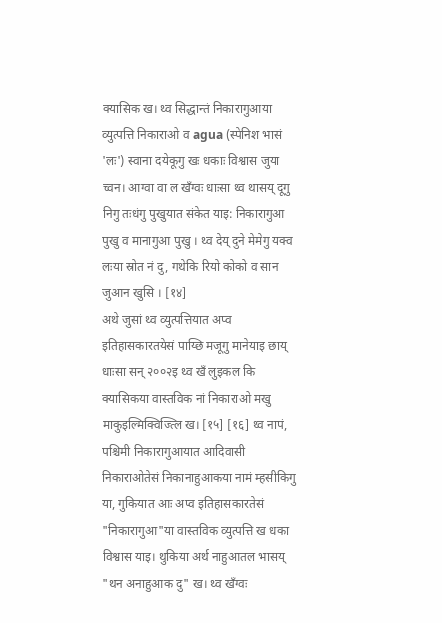क्यासिक ख। थ्व सिद्धान्तं निकारागुआया व्युत्पत्ति निकाराओ व agua (स्पेनिश भासं 'लः') स्वाना दयेकूगु खः धकाः विश्वास जुया च्वन। आग्वा वा ल खँग्वः धाःसा थ्व थासय् दूगु निगु तःधंगु पुखुयात संकेत याइ: निकारागुआ पुखु व मानागुआ पुखु । थ्व देय् दुने मेमेगु यक्व लःया स्रोत नं दु, गथेकि रियो कोको व सान जुआन खुसि । [१४]
अथे जुसां थ्व व्युत्पत्तियात अप्व इतिहासकारतयेसं पाय्छि मजूगु मानेयाइ छाय् धाःसा सन् २००२इ थ्व खँ लुइकल कि क्यासिकया वास्तविक नां निकाराओ मखु माकुइल्मिक्विज्त्लि ख। [१५] [१६] थ्व नापं, पश्चिमी निकारागुआयात आदिवासी निकाराओतेसं निकानाहुआकया नामं म्हसीकिगु या, गुकियात आः अप्व इतिहासकारतेसं "निकारागुआ"या वास्तविक व्युत्पत्ति ख धका विश्वास याइ। थुकिया अर्थ नाहुआतल भासय् "थन अनाहुआक दु" ख। थ्व खँग्वः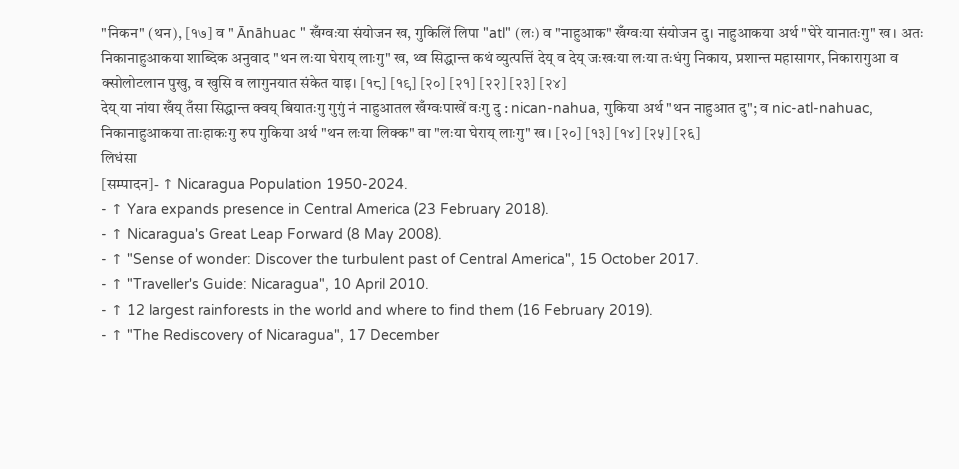"निकन" (थन), [१७] व " Ānāhuac " खँग्वःया संयोजन ख, गुकिलिं लिपा "atl" (लः) व "नाहुआक" खँग्वःया संयोजन दु। नाहुआकया अर्थ "घेरे यानातःगु" ख। अतः निकानाहुआकया शाब्दिक अनुवाद "थन लःया घेराय् लाःगु" ख, थ्व सिद्धान्त कथं व्युत्पत्तिं देय् व देय् जःखःया लःया तःधंगु निकाय, प्रशान्त महासागर, निकारागुआ व क्सोलोटलान पुखु, व खुसि व लागुनयात संकेत याइ। [१८] [१९] [२०] [२१] [२२] [२३] [२४]
देय् या नांया खँय् तँसा सिद्धान्त क्वय् बियातःगु गुगुं नं नाहुआतल खँग्वःपाखें वःगु दु : nican-nahua, गुकिया अर्थ "थन नाहुआत दु"; व nic-atl-nahuac, निकानाहुआकया ताःहाकःगु रुप गुकिया अर्थ "थन लःया लिक्क" वा "लःया घेराय् लाःगु" ख। [२०] [१३] [१४] [२५] [२६]
लिधंसा
[सम्पादन]- ↑ Nicaragua Population 1950-2024.
- ↑ Yara expands presence in Central America (23 February 2018).
- ↑ Nicaragua's Great Leap Forward (8 May 2008).
- ↑ "Sense of wonder: Discover the turbulent past of Central America", 15 October 2017.
- ↑ "Traveller's Guide: Nicaragua", 10 April 2010.
- ↑ 12 largest rainforests in the world and where to find them (16 February 2019).
- ↑ "The Rediscovery of Nicaragua", 17 December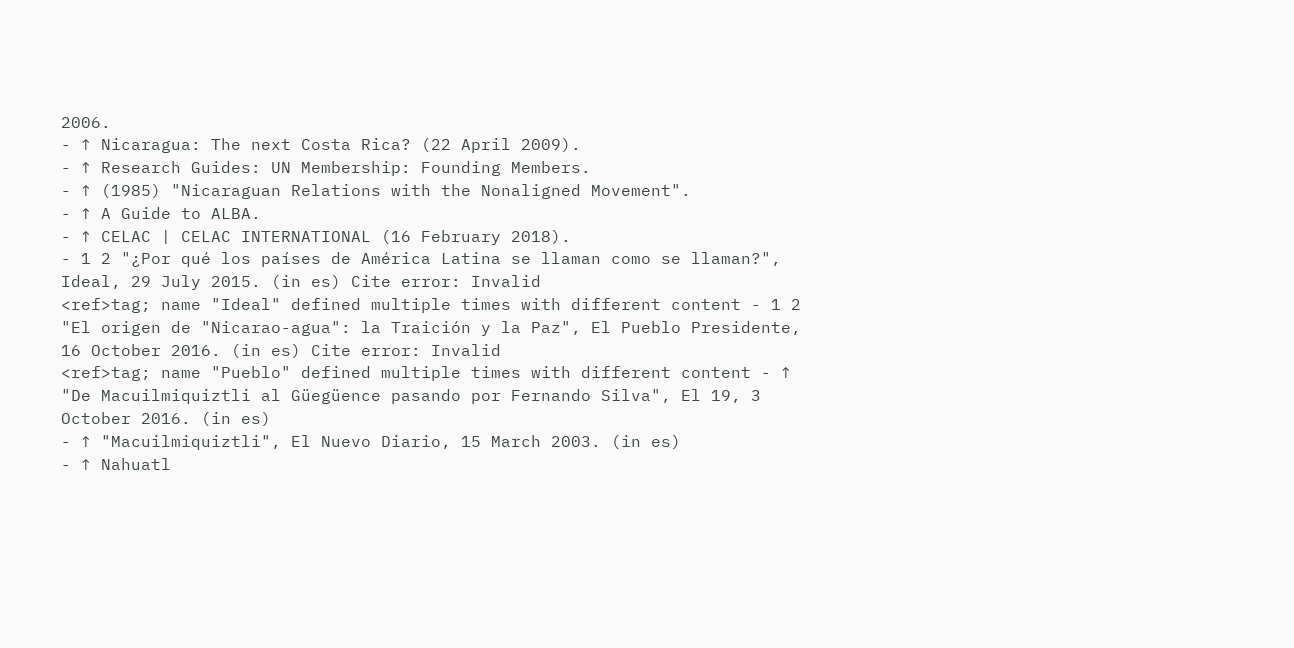2006.
- ↑ Nicaragua: The next Costa Rica? (22 April 2009).
- ↑ Research Guides: UN Membership: Founding Members.
- ↑ (1985) "Nicaraguan Relations with the Nonaligned Movement".
- ↑ A Guide to ALBA.
- ↑ CELAC | CELAC INTERNATIONAL (16 February 2018).
- 1 2 "¿Por qué los países de América Latina se llaman como se llaman?", Ideal, 29 July 2015. (in es) Cite error: Invalid
<ref>tag; name "Ideal" defined multiple times with different content - 1 2 "El origen de "Nicarao-agua": la Traición y la Paz", El Pueblo Presidente, 16 October 2016. (in es) Cite error: Invalid
<ref>tag; name "Pueblo" defined multiple times with different content - ↑ "De Macuilmiquiztli al Güegüence pasando por Fernando Silva", El 19, 3 October 2016. (in es)
- ↑ "Macuilmiquiztli", El Nuevo Diario, 15 March 2003. (in es)
- ↑ Nahuatl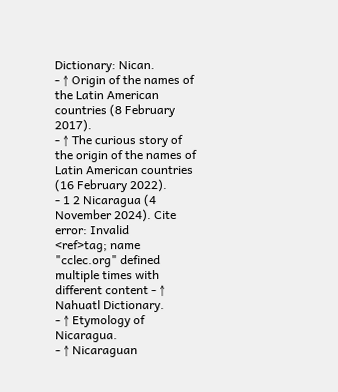Dictionary: Nican.
- ↑ Origin of the names of the Latin American countries (8 February 2017).
- ↑ The curious story of the origin of the names of Latin American countries (16 February 2022).
- 1 2 Nicaragua (4 November 2024). Cite error: Invalid
<ref>tag; name "cclec.org" defined multiple times with different content - ↑ Nahuatl Dictionary.
- ↑ Etymology of Nicaragua.
- ↑ Nicaraguan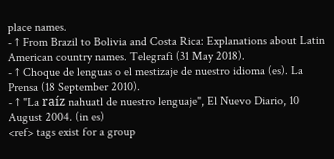place names.
- ↑ From Brazil to Bolivia and Costa Rica: Explanations about Latin American country names. Telegrafi (31 May 2018).
- ↑ Choque de lenguas o el mestizaje de nuestro idioma (es). La Prensa (18 September 2010).
- ↑ "La raíz nahuatl de nuestro lenguaje", El Nuevo Diario, 10 August 2004. (in es)
<ref> tags exist for a group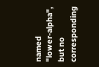named "lower-alpha", but no corresponding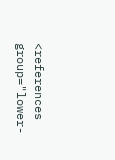<references group="lower-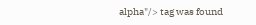alpha"/> tag was found